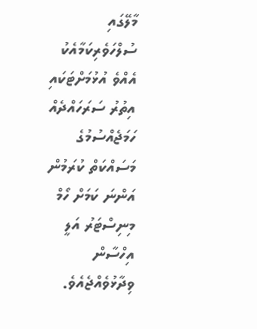މާލޭގައި ސުލްހަވެރިކަމާއެކު އެއްވެ އުޅުމަށްޓަކައި އިތުރު ސަރަހައްދެއް ހަމަޖެއްސުމުގެ މަސައްކަތް ކުރަމުން އަންނަ ކަމަށް ހޯމް މިނިސްޓަރު އަލީ އިހްސާން ވިދާޅުވެއްޖެއެވެ.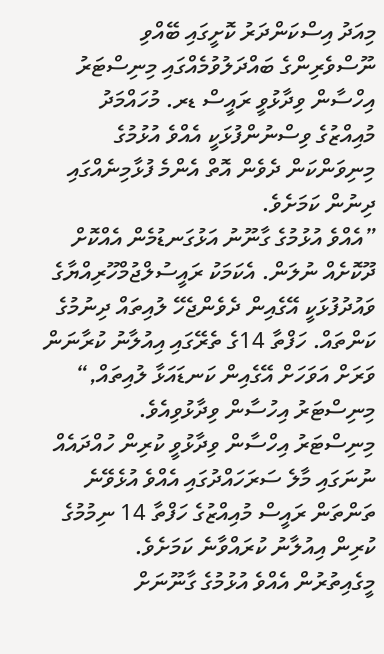މިއަދު އިސްކަންދަރު ކޮށީގައި ބޭއްވި ނޫސްވެރިންގެ ބައްދަލުވުމެއްގައި މިނިސްޓަރު އިހްސާން ވިދާޅުވީ ރައީސް ޑރ. މުހައްމަދު މުއިއްޒުގެ ވިސްނުންފުޅަކީ އެއްވެ އުޅުމުގެ މިނިވަންކަން ދެވެން އޮތް އެންމެ ފުޅާމިނެއްގައި ދިނުން ކަމަށެވެ.
”އެއްވެ އުޅުމުގެ ގާނޫނު އަޅުގަނޑުމެން އެއްކޮށް ދޫކޮށެއް ނުލަން. އެކަމަކު ރައީސުލްޖުމްހޫރިއްޔާގެ ވައުދުފުޅަކީ އޭގެއިން ދެވެންޖެހޭ ލުއިތައް ދިނުމުގެ ކަންތައް. ހަފްތާ 14ގެ ތެރޭގައި އިއުލާނު ކުރާނަން ވަރަށް އަވަހަށް އޭގެއިން ކަނޑައަޅާ ލުއިތައް,“ މިނިސްޓަރު އިހުސާން ވިދާޅުވިއެވެ.
މިނިސްޓަރު އިހްސާން ވިދާޅުވީ ކުރިން ހުއްދައެއް ނުނަގައި މާލެ ސަރަހައްދުގައި އެއްވެ އުޅެވޭނެ ތަންތަން ރައީސް މުއިއްޒުގެ ހަފްތާ 14 ނިމުމުގެ ކުރިން އިއުލާނު ކުރައްވާނެ ކަމަށެވެ.
މީގެއިތުރުން އެއްވެ އުޅުމުގެ ގާނޫނަށް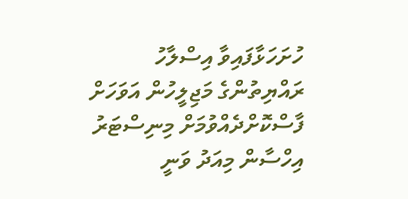ހުށަހަޅާފައިވާ އިސްލާހު ރައްޔިތުންގެ މަޖިލީހުން އަވަހަށް ފާސްކޮށްދެއްވުމަށް މިނިސްޓަރު އިހްސާން މިއަދު ވަނީ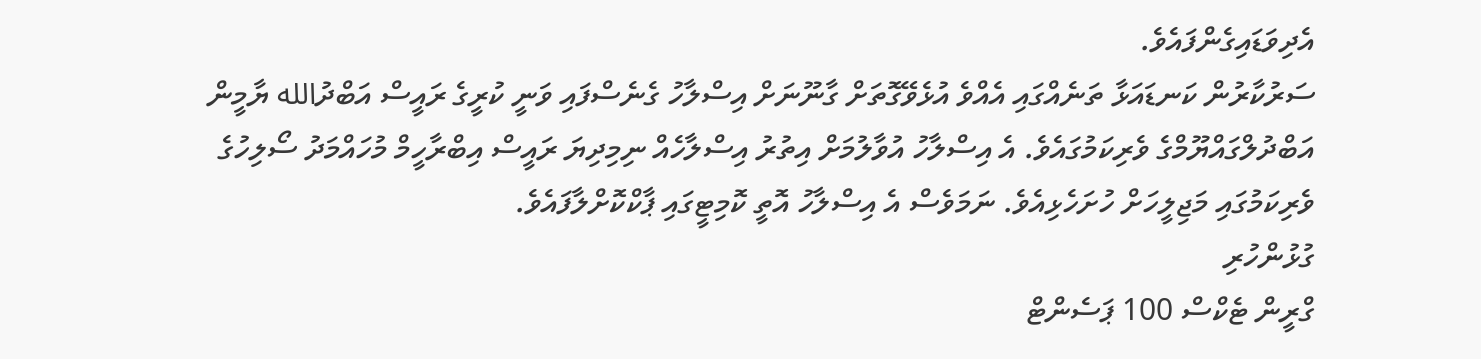އެދިވަޑައިގެންފައެވެ.
ސަރުކާރުން ކަނޑައަޅާ ތަނެއްގައި އެއްވެ އުޅެވޭގޮތަށް ގާނޫނަށް އިސްލާހު ގެނެސްފައި ވަނީ ކުރީގެ ރައީސް އަބްދުالله ޔާމީން އަބްދުލްގައްޔޫމްގެ ވެރިކަމުގައެވެ. އެ އިސްލާހު އުވާލުމަށް އިތުރު އިސްލާހެއް ނިމިދިޔަ ރައީސް އިބްރާހީމް މުހައްމަދު ސޯލިހުގެ ވެރިކަމުގައި މަޖިލީހަށް ހުށަހެޅިއެވެ. ނަމަވެސް އެ އިސްލާހު އޮތީ ކޮމިޓީގައި ޕާކްކޮށްލާފައެވެ.
ގުޅުންހުރި
ގްރީން ޓެކްސް 100 ޕަސެންޓް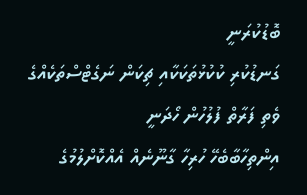ބޮޑުކުރަނީ
ގަނޑުކުރި ކުކުޅުތަކަކާއި ޗިކަން ނަގެޓްސްތަކެއްގެ ވެތި ފަރާތް ފުލުހުން ހޯދަނީ
އިންތިހާބާބެހޭ ހުރިހާ ގާނޫނެއް އެއްކޮށްލުމުގެ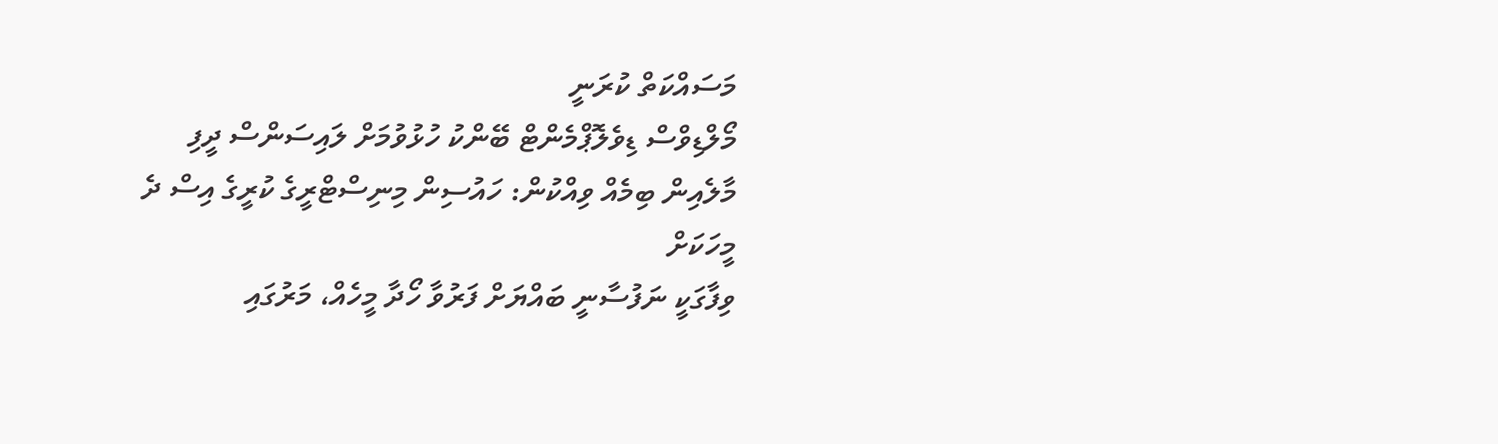މަސައްކަތް ކުރަނީ
މޯލްޑިވްސް ޑިވެލޮޕްމެންޓް ބޭންކު ހުޅުވުމަށް ލައިސަންސް ދީފި
މާލެއިން ބިމެއް ވިއްކުން: ހައުސިން މިނިސްޓްރީގެ ކުރީގެ އިސް ދެ މީހަކަށް
ވިފާގަކީ ނަފުސާނީ ބައްޔަށް ފަރުވާ ހޯދާ މީހެއް، މަރުގައި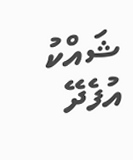ޝައްކު އުފެދޭ